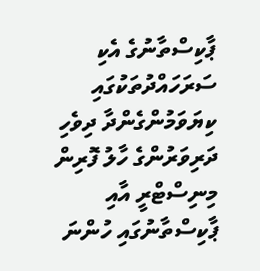ޕާކިސްތާނުގެ އެކި ސަރަހައްދުތަކުގައި ކިޔަވަމުންގެންދާ ދިވެހި ދަރިވަރުންގެ ހާލު ފޮރިން މިނިސްޓްރީ އާއި ޕާކިސްތާނުގައި ހުންނަ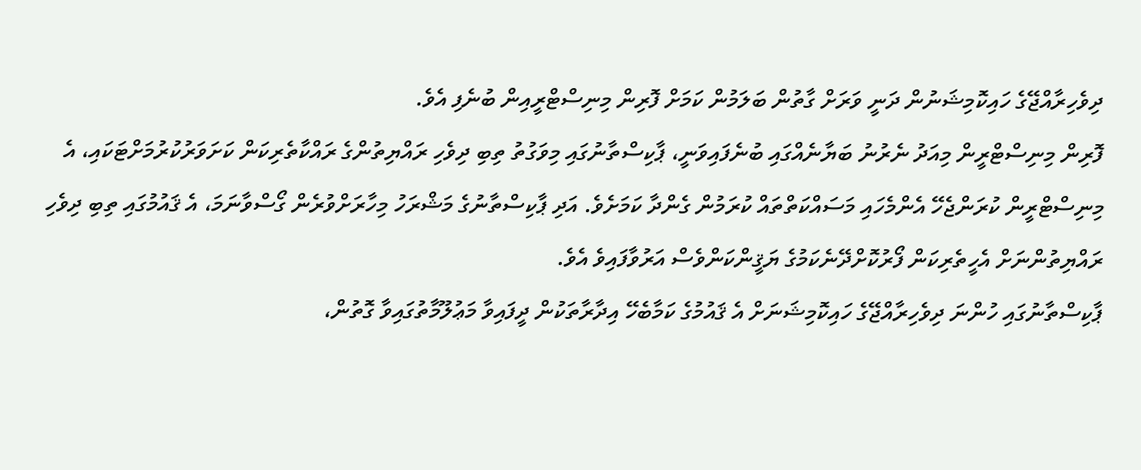ދިވެހިރާއްޖޭގެ ހައިކޮމިޝަނުން ދަނީ ވަރަށް ގާތުން ބަލަމުން ކަމަށް ފޮރިން މިނިސްޓްރީއިން ބުނެފި އެވެ.
ފޮރިން މިނިސްޓްރީން މިއަދު ނެރުނު ބަޔާނެއްގައި ބުނެފައިވަނީ، ޕާކިސްތާނުގައި މިވަގުތު ތިބި ދިވެހި ރައްޔިތުންގެ ރައްކާތެރިކަން ކަށަވަރުކުރުމަށްޓަކައި، އެ މިނިސްޓްރީން ކުރަންޖެހޭ އެންމެހައި މަސައްކަތްތައް ކުރަމުން ގެންދާ ކަމަށެވެ. އަދި ޕާކިސްތާނުގެ މަޝްރަހު މިހާރަށްވުރެން ގޯސްވާނަމަ، އެ ޤައުމުގައި ތިބި ދިވެހި ރައްޔިތުންނަށް އެހީތެރިކަން ފޯރުކޮށްދޭނެކަމުގެ ޔަޤީންކަންވެސް އަރުވާފައިވެ އެވެ.
ޕާކިސްތާނުގައި ހުންނަ ދިވެހިރާއްޖޭގެ ހައިކޮމިޝަނަށް އެ ޤައުމުގެ ކަމާބެހޭ އިދާރާތަކުން ދީފައިވާ މަޢުލޫމާތުގައިވާ ގޮތުން،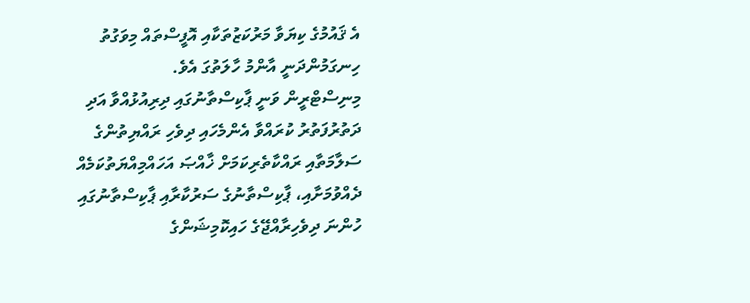އެ ޤައުމުގެ ކިޔަވާ މަރުކަޒުތަކާއި އޮފީސްތައް މިވަގުތު ހިނގަމުންދަނީ އާންމު ހާލަތުގަ އެވެ.
މިނިސްޓްރީން ވަނީ ޕާކިސްތާނުގައި ދިރިއުޅުއްވާ އަދި ދަތުރުފަތުރު ކުރައްވާ އެންމެހައި ދިވެހި ރައްޔިތުންގެ ސަލާމަތާއި ރައްކާތެރިކަމަށް ޚާއްޞަ އަހައްމިއްޔަތުކަމެއް ދެއްވުމަށާއި، ޕާކިސްތާނުގެ ސަރުކާރާއި ޕާކިސްތާނުގައި ހުންނަ ދިވެހިރާއްޖޭގެ ހައިކޮމިޝަންގެ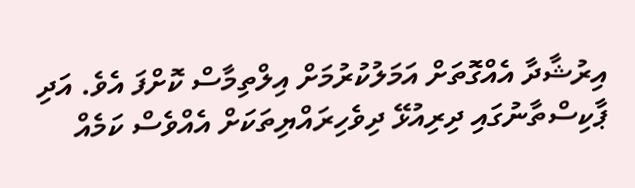އިރުޝާދާ އެއްގޮތަށް އަމަލުކުރުމަށް އިލްތިމާސް ކޮށްފަ އެވެ. އަދި ޕާކިސްތާނުގައި ދިރިއުޅޭ ދިވެހިރައްޔިތަކަށް އެއްވެސް ކަމެއް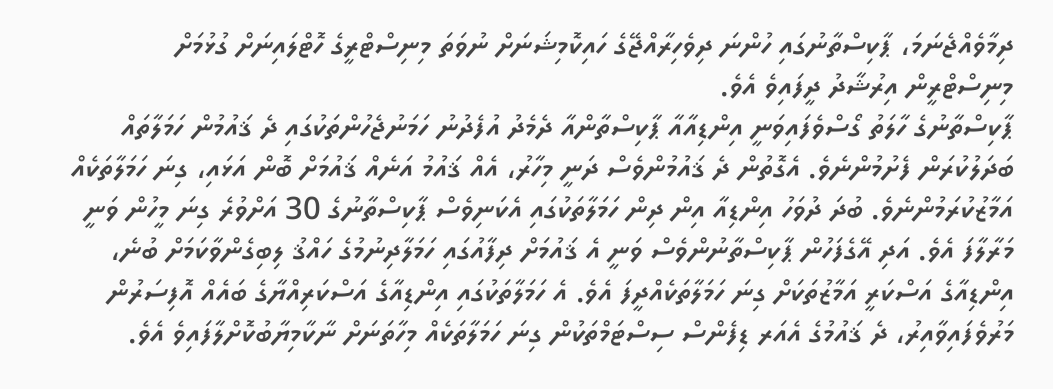ދިމާވެއްޖެނަމަ، ޕާކިސްތާނުގައި ހުންނަ ދިވެހިރާއްޖޭގެ ހައިކޮމިޝަނަށް ނުވަތަ މިނިސްޓްރީގެ ހޮޓްލައިނަށް ގުޅުމަށް މިނިސްޓްރީން އިރުޝާދު ދީފައިވެ އެވެ.
ޕާކިސްތާނުގެ ހާލަތު ގޯސްވެފައިވަނީ އިންޑިއާއާ ޕާކިސްތާންއާ ދެމެދު އުފެދުނު ހަމަނުޖެހުންތަކުގައި ދެ ޤައުމުން ހަމަލާތައް ބަދަލުކުރަން ފެށުމުންނެވެ. އެގޮތުން ދެ ޤައުމުންވެސް ދަނީ މިހާރު، އެއް ޤައުމު އަނެއް ޤައުމަށް ބޮން އަޅައި، ގިނަ ހަމަލާތަކެއް އަމާޒުކުރަމުންނެވެ. ބުދަ ދުވަހު އިންޑިއާ އިން ދިން ހަމަލާތަކުގައި އެކަނިވެސް ޕާކިސްތާނުގެ 30 އަށްވުރެ ގިނަ މީހުން ވަނީ މަރާލާފަ އެވެ. އަދި އޭގެފަހުން ޕާކިސްތާނުންވެސް ވަނީ އެ ޤައުމަށް ދިފާއުގައި ހަމަލާދިނުމުގެ ހައްޤު ލިބިގެންވާކަމަށް ބުނެ، އިންޑިއާގެ އަސްކަރީ އަމާޒުތަކަށް ގިނަ ހަމަލާތަކެއްދީފަ އެވެ. އެ ހަމަލާތަކުގައި އިންޑިއާގެ އަސްކަރިއްޔާގެ ބައެއް އޮފިސަރުން މަރުވެފައިވާއިރު، ދެ ޤައުމުގެ އެއަރ ޑިފެންސް ސިސްޓަމްތަކުން ގިނަ ހަމަލާތަކެއް މިހާތަނަށް ނާކާމިޔާބުކޮށްލާފައިވެ އެވެ.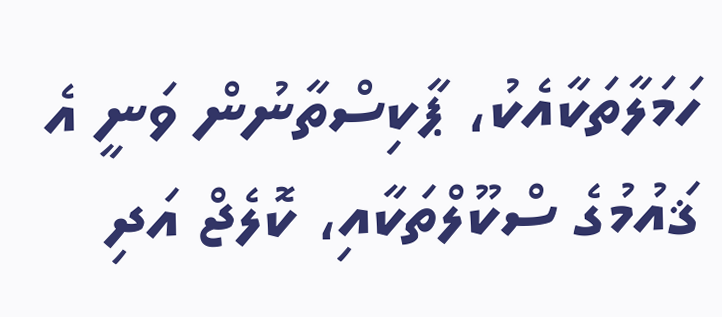ހަމަލާތަކާއެކު، ޕާކިސްތާނުން ވަނީ އެ ޤައުމުގެ ސްކޫލްތަކާއި، ކޮލެޖް އަދި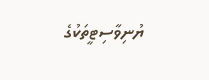ޔުނިވާސިޓީތަކުގެ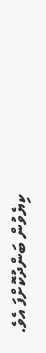ކިޔެވުން ބަންދުކޮށްފަ އެވެ.